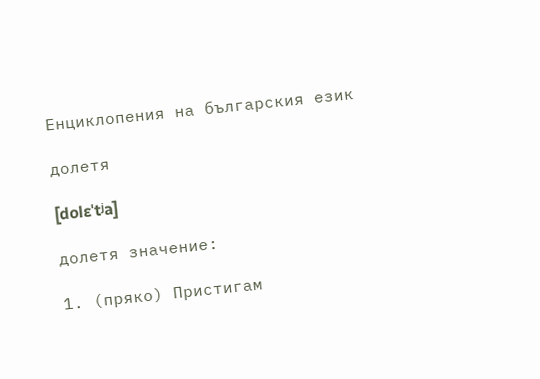Енциклопения на българския език

долетя

[dolɛˈtʲa]

долетя значение:

1. (пряко) Пристигам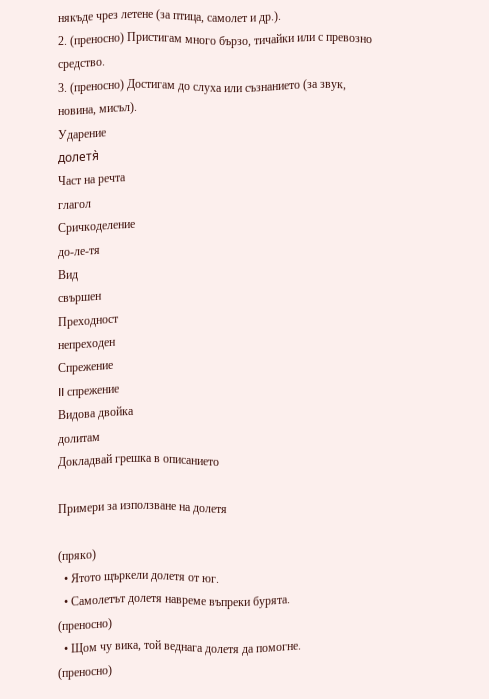някъде чрез летене (за птица, самолет и др.).
2. (преносно) Пристигам много бързо, тичайки или с превозно средство.
3. (преносно) Достигам до слуха или съзнанието (за звук, новина, мисъл).
Ударение
долетя̀
Част на речта
глагол
Сричкоделение
до-ле-тя
Вид
свършен
Преходност
непреходен
Спрежение
II спрежение
Видова двойка
долитам
Докладвай грешка в описанието

Примери за използване на долетя

(пряко)
  • Ятото щъркели долетя от юг.
  • Самолетът долетя навреме въпреки бурята.
(преносно)
  • Щом чу вика, той веднага долетя да помогне.
(преносно)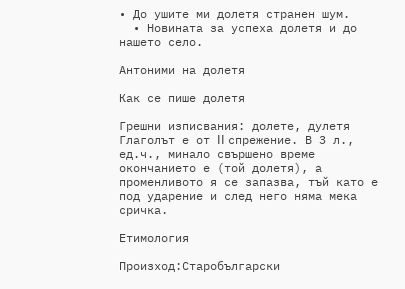• До ушите ми долетя странен шум.
  • Новината за успеха долетя и до нашето село.

Антоними на долетя

Как се пише долетя

Грешни изписвания: долете, дулетя
Глаголът е от II спрежение. В 3 л., ед.ч., минало свършено време окончанието е (той долетя), а променливото я се запазва, тъй като е под ударение и след него няма мека сричка.

Етимология

Произход:Старобългарски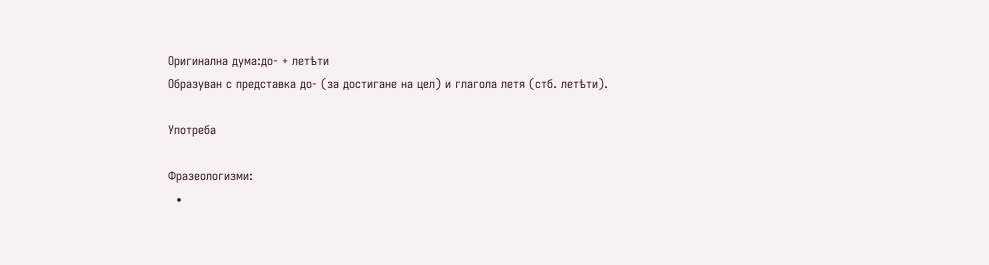Оригинална дума:до- + летѣти
Образуван с представка до- (за достигане на цел) и глагола летя (стб. летѣти).

Употреба

Фразеологизми:
  •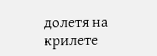долетя на крилете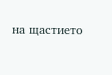на щастието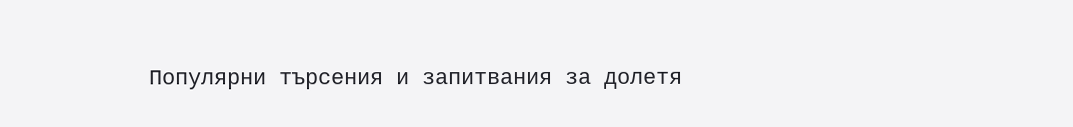Популярни търсения и запитвания за долетя